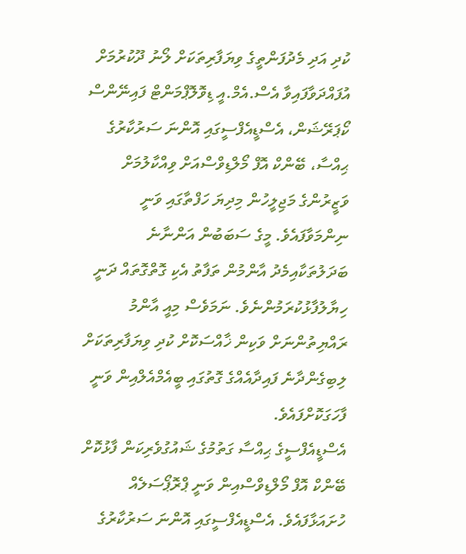ކުދި އަދި މެދުފަންތީގެ ވިޔަފާރިތަކަށް ލޯނު ދޫކުރުމަށް އުފައްދަވާފައިވާ އެސް.އެމް.އީ ޑިވޮލޮޕްމަންޓް ފައިނޭންސް ކޯޕަރޭޝަން، އެސްޑީއެފްސީގައި އޮންނަ ސަރުކާރުގެ ޙިއްސާ، ބޭންކް އޮފް މޯލްޑިވްސްއަށް ވިއްކާލުމަށް ވަޒީރުންގެ މަޖިލީހުން މިދިޔަ ހަފްތާގައި ވަނީ ނިންމަވާފައެވެ. މީގެ ސަބަބުން އަންނާނެ ބަދަލުތަކާއިމެދު އާންމުން ތަފާތު އެކި ގޮތްގޮތައް ދަނީ ހިޔާލުފާޅުކުރަމުންނެވެ. ނަމަވެސް މިއީ އާންމު ރައްޔިތުންނަށް ވަކިން ޚާއްސަކޮށް ކުދި ވިޔަފާރިތަކަށް ލިބިގެންދާނެ ފައިދާއެއްގެ ގޮތުގައި ބީއެމްއެލްއިން ވަނީ ފާހަގަކޮށްފައެވެ.
އެސްޑީއެފްސީގެ ޙިއްސާ ގަތުމުގެ ޝައުގުވެރިކަން ފާޅުކޮށް ބޭންކް އޮފް މޯލްޑިވްސްއިން ވަނީ ޕްރޮޕޯސަލެއް ހުށައަޅާފައެވެ. އެސްޑީއެފްސީގައި އޮންނަ ސަރުކާރުގެ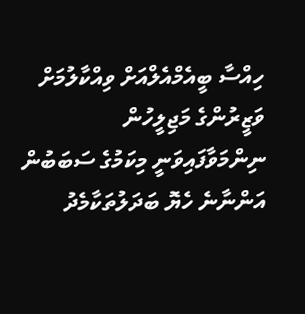ހިއްސާ ބީއެމްއެލްއަށް ވިއްކާލުމަށް ވަޒީރުންގެ މަޖިލީހުން ނިންމަވާފައިވަނީ މިކަމުގެ ސަބަބުން އަންނާނެ ހެޔޮ ބަދަލުތަކާމެދު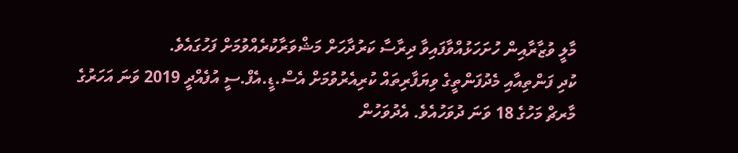މާލީ ވުޒާރާއިން ހުށަހަޅުއްވާފައިވާ ދިރާސާ ކަރުދާހަށް މަޝްވަރާކުރެއްވުމަށް ފަހުގައެވެ.
ކުދި ފަންތިއާއި މެދުފަންތީގެ ވިޔަފާރިތައް ކުރިއެރުވުމަށް އެސް.ޑީ.އެފް.ސީ އުފެއްދީ 2019 ވަނަ އަހަރުގެ މާރޗް މަހުގެ 18 ވަނަ ދުވަހުއެވެ. އެދުވަހުން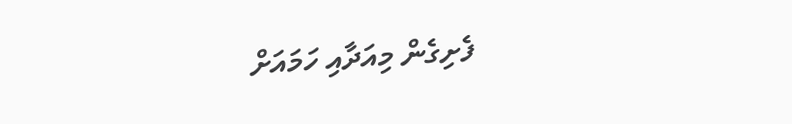ފެށިގެން މިއަދާއި ހަމައަށް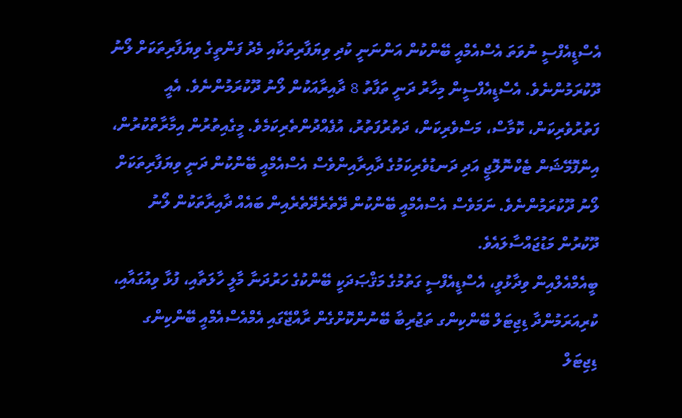އެސްޑީއެފްސީ ނުވަތަ އެސްއެމްއީ ބޭންކުން އަންނަނީ ކުދި ވިޔަފާރިތަކާއި މެދު ފަންތީގެ ވިޔަފާރިތަކަށް ލޯނު ދޫކުރަމުންނެވެ. އެސްޑީއެފްސީން މިހާރު ދަނީ ތަފާތު 8 ދާއިރާއަކުން ލޯނު ދޫކުރަމުންނެވެ. އެއީ ފަތުރުވެރިކަން، ކޮމާސް، މަސްވެރިކަން، ދަތުރުފަތުރު، އުފެއްދުންތެރިކަމެވެ. މީގެއިތުރުން އިމާރާތްކުރުން، އިންފޮމޭޝަން ޓެކްނޮލޮޖީ އަދި ދަނޑުވެރިކަމުގެ ދާއިރާއިންވެސް އެސްއެމްއީ ބޭންކުން ދަނީ ވިޔަފާރިތަކަށް ލޯނު ދޫކުރަމުންނެވެ. ނަމަވެސް އެސްއެމްއީ ބޭންކުން ދޭތެރެދޭތެރެއިން ބައެއް ދާއިރާތަކުން ލޯނު ދޫކުރުން މަޑުޖައްސާލައެވެ.
ބީއެމްއެލްއިން ވިދާޅުވީ، އެސްޑީއެފްސީ ގަތުމުގެ މަޤްޞަދަކީ ބޭންކުގެ ހަރުދަނާ މާލީ ހާލަތާއި، ފުޅާ ވިއުގައާއި، ކުރިއަރަމުންދާ ޑިޖިޓަލް ބޭންކިންގ ތަޖުރިބާ ބޭނުންކޮށްގެން ރާއްޖޭގައި އެމްއެސްއެމްއީ ބޭންކިންގ ޑިޖިޓަލް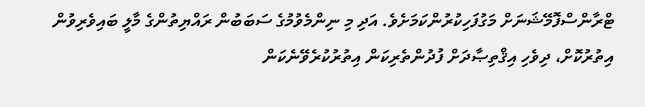ޓްރާންސްފޮމޭޝަނަށް މަގުފަހިކުރުންކަމަށެވެ. އަދި މި ނިންމެވުމުގެ ސަބަބުން ރައްޔިތުންގެ މާލީ ބައިވެރިވުން އިތުރުކޮށް، ދިވެހި އިޤްތިޞާދަށް ފުދުންތެރިކަން އިތުރުކުރެވޭނެކަން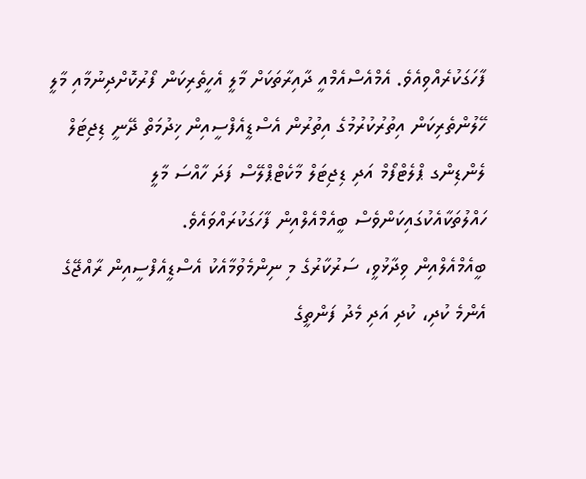ފާހަގަކުރެއްވިއެވެ. އެމްއެސްއެމްއީ ދާއިރާތަކަށް މާލީ އެހީތެރިކަން ފޯރުކޮށްދިނުމާއި މާލީ ހޭލުންތެރިކަން އިތުރުކުރުމުގެ އިތުރުން އެސްޑީއެފްސީއިން ޚިދުމަތް ދޭނީ ޑިޖިޓަލް ލެންޑިންގ ޕްލެޓްފޯމް އަދި ޑިޖިޓަލް މާކެޓްޕްލޭސް ފަދަ ހާއްސަ މާލީ ހައްލުތަކާއެކުގައިކަންވެސް ބީއެމްއެލްއިން ފާހަގަކުރައްވައެވެ.
ބީއެމްއެލްއިން ވިދާޅުވީ، ސަރުކާރުގެ މި ނިންމެވުމާއެކު އެސްޑީއެފްސީއިން ރާއްޖޭގެ އެންމެ ކުދި، ކުދި އަދި މެދު ފަންތީގެ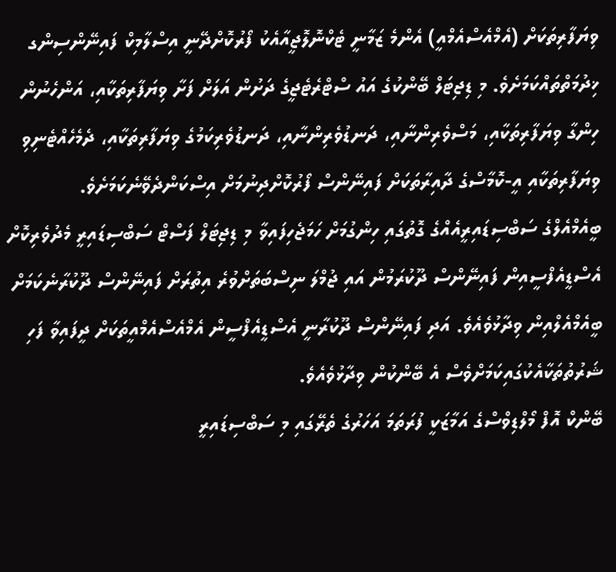ވިޔަފާރިތަކަށް (އެމްއެސްއެމްއީ) އެންމެ ޒަމާނީ ޓެކްނޮލޮޖީއާއެކު ފޯރުކޮށްދޭނީ އިސްލާމިކް ފައިނޭންސިންގ ޚިދުމަތްތައްކަމަށެވެ. މި ޑިޖިޓަލް ބޭންކުގެ އައު ސްޓްރެޓެޖީގެ ދަށުން އަލަށް ފަށާ ވިޔަފާރިތަކާއި، އަންހެނުން ހިންގާ ވިޔަފާރިތަކާއި، މަސްވެރިންނާއި، ދަނޑުވެރިންނާއި، ދަނޑުވެރިކަމުގެ ވިޔަފާރިތަކާއި، ދެމެހެއްޓެނިވި ވިޔަފާރިތަކާއި އީ-ކޮމާސްގެ ދާއިރާތަކަށް ފައިނޭންސް ފޯރުކޮށްދިނުމަށް އިސްކަންދެވޭނެކަމަށެވެ.
ބީއެމްއެލްގެ ސަބްސިޑައިރީއެއްގެ ގޮތުގައި ހިންގުމަށް ހަމަޖެހިފައިވާ މި ޑިޖިޓަލް ފަސްޓް ސަބްސިޑައިރީ މެދުވެރިކޮށް އެސްޑީއެފްސީއިން ފައިނޭންސް ދޫކުރަމުން އައި ޖުމްލަ ނިސްބަތަށްވުރެ އިތުރަށް ފައިނޭންސް ދޫކުރާނެކަމަށް ބީއެމްއެލްއިން ވިދާޅުވެއެވެ. އަދި ފައިނޭންސް ދޫކުރާނީ އެސްޑީއެފްސީން އެމްއެސްއެމްއީތަކަށް ދީފައިވާ ފަހި ޝަރުތުތަކާއެކުގައިކަމަށްވެސް އެ ބޭންކުން ވިދާޅުވެއެވެ.
ބޭންކް އޮފް މޯލްޑިވްސްގެ އަމާޒަކީ ފުރަތަމަ އަހަރުގެ ތެރޭގައި މި ސަބްސިޑައިރީ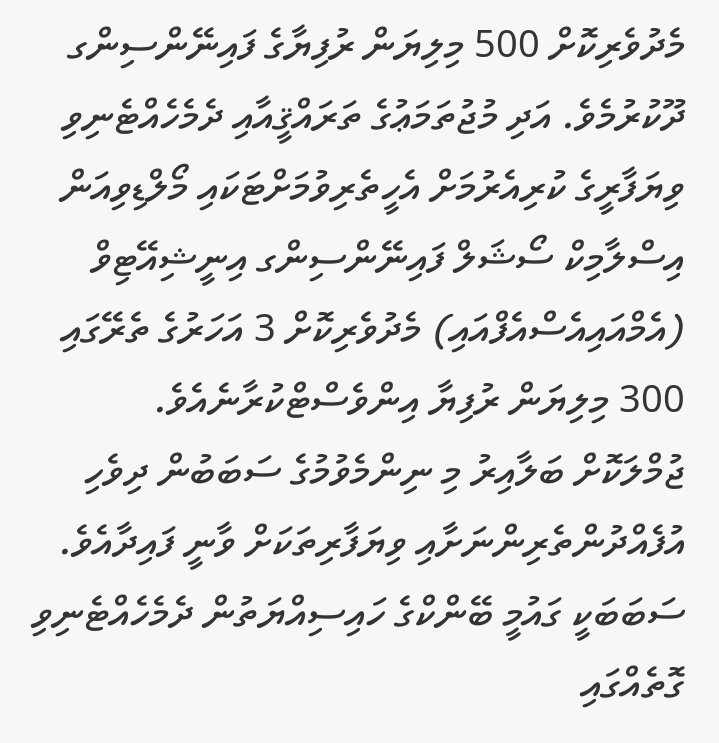މެދުވެރިކޮށް 500 މިލިޔަން ރުފިޔާގެ ފައިނޭންސިންގ ދޫކުރުމެވެ. އަދި މުޖުތަމަޢުގެ ތަރައްޤީއާއި ދެމެހެއްޓެނިވި ވިޔަފާރީގެ ކުރިއެރުމަށް އެހީތެރިވުމަށްޓަކައި މޯލްޑިވިއަން އިސްލާމިކް ސޯޝަލް ފައިނޭންސިންގ އިނީޝިއޭޓިވް (އެމްއައިއެސްއެފްއައި) މެދުވެރިކޮށް 3 އަހަރުގެ ތެރޭގައި 300 މިލިޔަން ރުފިޔާ އިންވެސްޓްކުރާނެއެވެ.
ޖުމްލަކޮށް ބަލާއިރު މި ނިންމެވުމުގެ ސަބަބުން ދިވެހި އުފެއްދުންތެރިންނަށާއި ވިޔަފާރިތަކަށް ވާނީ ފައިދާއެވެ. ސަބަބަކީ ގައުމީ ބޭންކްގެ ހައިސިއްޔަތުން ދެމެހެއްޓެނިވި ގޮތެއްގައި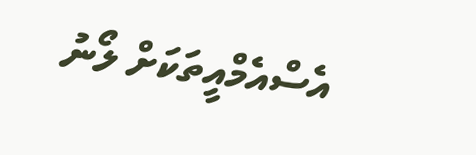އެސްއެމްއީތަކަށް ލޯނު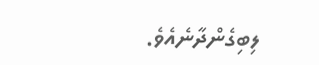ލިބިގެންދާނެއެވެ.